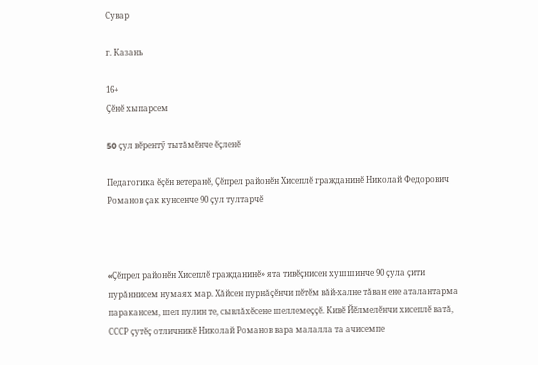Сувар

г. Казань

16+
Çӗнӗ хыпарсем

50 çул вӗрентӳ тытăмӗнче ӗçленӗ

Педагогика ӗçӗн ветеранӗ, Çӗпрел районӗн Хисеплӗ гражданинӗ Николай Федорович Романов çак кунсенче 90 çул тултарчӗ



«Çӗпрел районӗн Хисеплӗ гражданинӗ» ята тивӗçнисен хушшинче 90 çула çити пурăннисем нумаях мар. Хăйсен пурнăçӗнчи пӗтӗм вăй-халне тăван ене аталантарма паракансем, шел пулин те, сывлăхӗсене шеллемеççӗ. Кивӗ Йӗлмелӗнчи хисеплӗ ватă, СССР çутӗç отличникӗ Николай Романов вара малалла та ачисемпе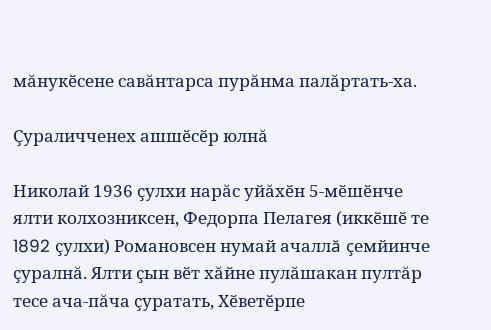мăнукӗсене савăнтарса пурăнма палăртать-ха.

Çураличченех ашшӗсӗр юлнă

Николай 1936 çулхи нарăс уйăхӗн 5-мӗшӗнче ялти колхозниксен, Федорпа Пелагея (иккӗшӗ те 1892 çулхи) Романовсен нумай ачаллă çемйинче çуралнă. Ялти çын вӗт хăйне пулăшакан пултăр тесе ача-пăча çуратать, Хӗветӗрпе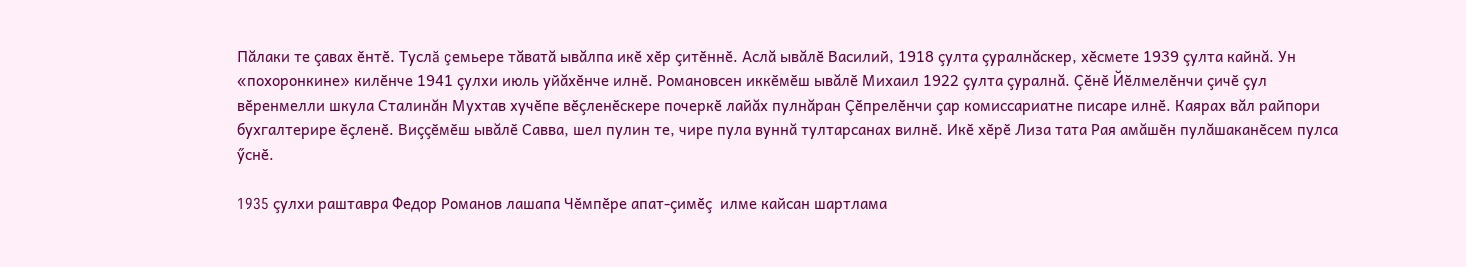Пăлаки те çавах ӗнтӗ. Туслă çемьере тăватă ывăлпа икӗ хӗр çитӗннӗ. Аслă ывăлӗ Василий, 1918 çулта çуралнăскер, хӗсмете 1939 çулта кайнă. Ун «похоронкине» килӗнче 1941 çулхи июль уйăхӗнче илнӗ. Романовсен иккӗмӗш ывăлӗ Михаил 1922 çулта çуралнă. Çӗнӗ Йӗлмелӗнчи çичӗ çул вӗренмелли шкула Сталинăн Мухтав хучӗпе вӗçленӗскере почеркӗ лайăх пулнăран Çӗпрелӗнчи çар комиссариатне писаре илнӗ. Каярах вăл райпори бухгалтерире ӗçленӗ. Виççӗмӗш ывăлӗ Савва, шел пулин те, чире пула вуннă тултарсанах вилнӗ. Икӗ хӗрӗ Лиза тата Рая амăшӗн пулăшаканӗсем пулса ӳснӗ.

1935 çулхи раштавра Федор Романов лашапа Чӗмпӗре апат-çимӗç  илме кайсан шартлама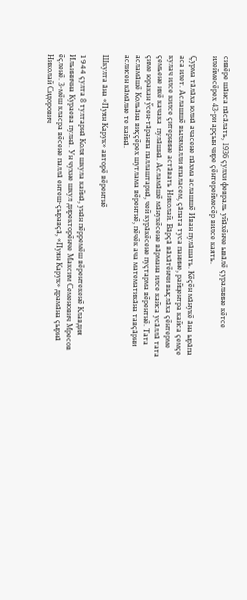сивӗре шăнса пăсăлать, 1936 çулхи февраль уйăхӗнче ывăлӗ çуралнине кӗтсе илеймесӗрех 43-ри арçын чире çӗнтереймесӗр вилсе каять.

Çурма тăлăха юлнă ачасене пăхма аслашшӗ Иван пулăшать. Кӗçӗн мăнукӗ ăна ырăпа аса илет. Аслашшӗ вылямалли япаласем, çăпата туса панине, райцентра кайса çемçе кулач илсе килсе çитернине астăвать Николай. Вăрçă вăхăтӗнчи выçлăха çӗнтерме çемьене икӗ качака  пулăшнă. Асламăшӗ мăнукӗсене вăрмана илсе кайса усăллă тата çиме юракан ӳсен-тăранпа паллаштарнă, чей курăкӗсене пуçтарма вӗрентнӗ. Тата асламăшӗ Кольăна виççӗрех шутлама вӗрентнӗ, пӗчӗк ача математикăна тавçăрни аслисен кăмăлне те кайнă.

Шкулта ăна «Пуян Карук» авторӗ вӗрентнӗ

1944 çулта 8 тултарнă Коля шкула кайнă, унăн пӗрремӗш вӗрентекенӗ Клавдия Ильинична Кураева пулнă. Ун чухне шкул директорӗнче Максим Семенович Мресов ӗçленӗ. 3-мӗш класра вӗсене паллă ентеш-çыравçă, «Пуян Карук» драмăна çырнă Николай Сидорович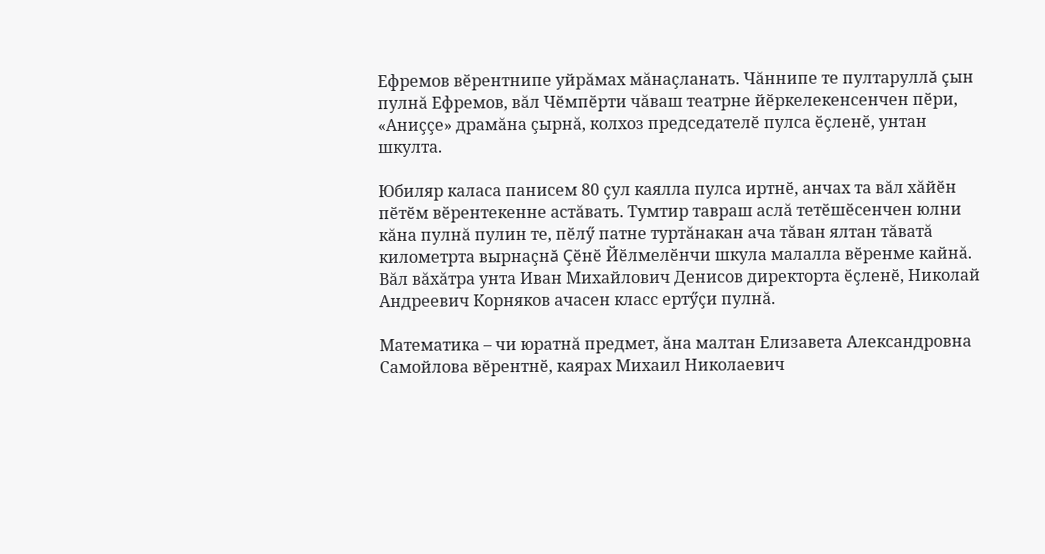Ефремов вӗрентнипе уйрăмах мăнаçланать. Чăннипе те пултаруллă çын пулнă Ефремов, вăл Чӗмпӗрти чăваш театрне йӗркелекенсенчен пӗри, «Аниççе» драмăна çырнă, колхоз председателӗ пулса ӗçленӗ, унтан шкулта.

Юбиляр каласа панисем 80 çул каялла пулса иртнӗ, анчах та вăл хăйӗн пӗтӗм вӗрентекенне астăвать. Тумтир тавраш аслă тетӗшӗсенчен юлни кăна пулнă пулин те, пӗлӳ патне туртăнакан ача тăван ялтан тăватă километрта вырнаçнă Çӗнӗ Йӗлмелӗнчи шкула малалла вӗренме кайнă. Вăл вăхăтра унта Иван Михайлович Денисов директорта ӗçленӗ, Николай Андреевич Корняков ачасен класс ертӳçи пулнă.

Математика – чи юратнă предмет, ăна малтан Елизавета Александровна Самойлова вӗрентнӗ, каярах Михаил Николаевич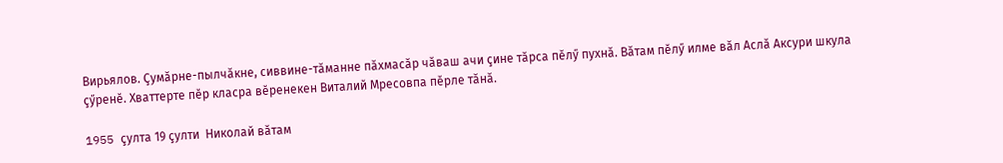Вирьялов. Çумăрне-пылчăкне, сиввине-тăманне пăхмасăр чăваш ачи çине тăрса пӗлӳ пухнă. Вăтам пӗлӳ илме вăл Аслă Аксури шкула çӳренӗ. Хваттерте пӗр класра вӗренекен Виталий Мресовпа пӗрле тăнă.

1955 çулта 19 çулти  Николай вăтам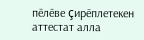пӗлӗве çирӗплетекен аттестат алла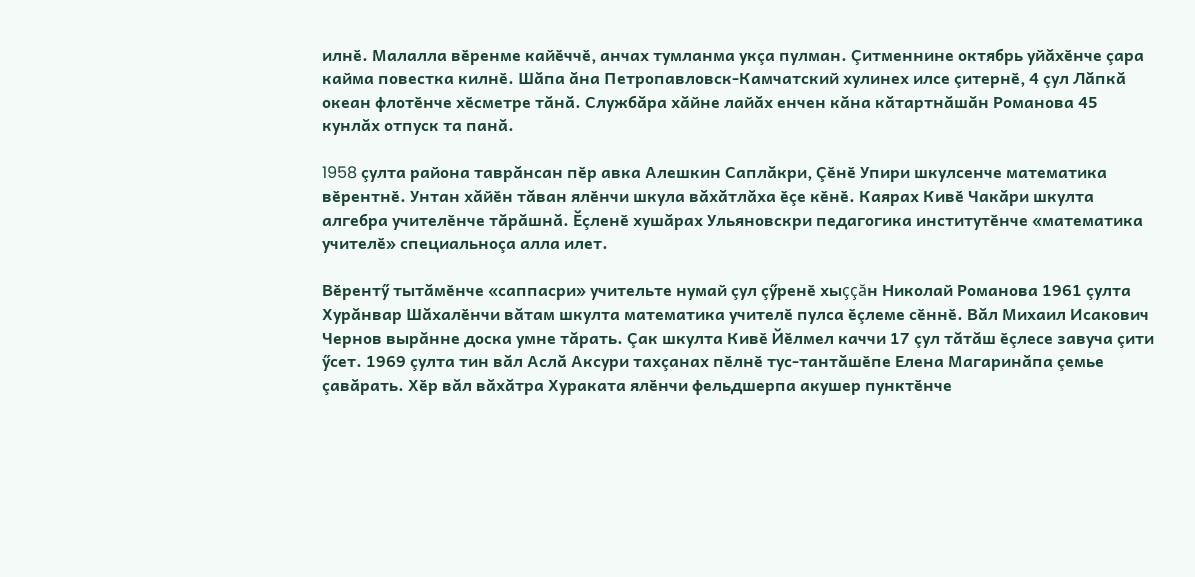илнӗ. Малалла вӗренме кайӗччӗ, анчах тумланма укçа пулман. Çитменнине октябрь уйăхӗнче çара кайма повестка килнӗ. Шăпа ăна Петропавловск-Камчатский хулинех илсе çитернӗ, 4 çул Лăпкă океан флотӗнче хӗсметре тăнă. Службăра хăйне лайăх енчен кăна кăтартнăшăн Романова 45 кунлăх отпуск та панă.

1958 çулта района таврăнсан пӗр авка Алешкин Саплăкри, Çӗнӗ Упири шкулсенче математика вӗрентнӗ. Унтан хăйӗн тăван ялӗнчи шкула вăхăтлăха ӗçе кӗнӗ. Каярах Кивӗ Чакăри шкулта алгебра учителӗнче тăрăшнă. Ӗçленӗ хушăрах Ульяновскри педагогика институтӗнче «математика учителӗ» специальноçа алла илет.

Вӗрентӳ тытăмӗнче «саппасри» учительте нумай çул çӳренӗ хыççăн Николай Романова 1961 çулта Хурăнвар Шăхалӗнчи вăтам шкулта математика учителӗ пулса ӗçлеме сӗннӗ. Вăл Михаил Исакович Чернов вырăнне доска умне тăрать. Çак шкулта Кивӗ Йӗлмел каччи 17 çул тăтăш ӗçлесе завуча çити ӳсет. 1969 çулта тин вăл Аслă Аксури тахçанах пӗлнӗ тус-тантăшӗпе Елена Магаринăпа çемье çавăрать. Хӗр вăл вăхăтра Хураката ялӗнчи фельдшерпа акушер пунктӗнче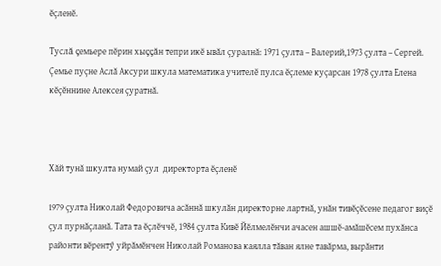ӗçленӗ.

Туслă çемьере пӗрин хыççăн тепри икӗ ывăл çуралнă: 1971 çулта – Валерий,1973 çулта – Сергей. Çемье пуçне Аслă Аксури шкула математика учителӗ пулса ӗçлеме куçарсан 1978 çулта Елена кӗçӗннине Алексея çуратнă.



Хăй тунă шкулта нумай çул  директорта ӗçленӗ

1979 çулта Николай Федоровича асăннă шкулăн директорне лартнă, унăн тивӗçӗсене педагог виçӗ çул пурнăçланă. Тата та ӗçлӗччӗ, 1984 çулта Кивӗ Йӗлмелӗнчи ачасен ашшӗ-амăшӗсем пухăнса районти вӗрентӳ уйрăмӗнчен Николай Романова каялла тăван ялне тавăрма, вырăнти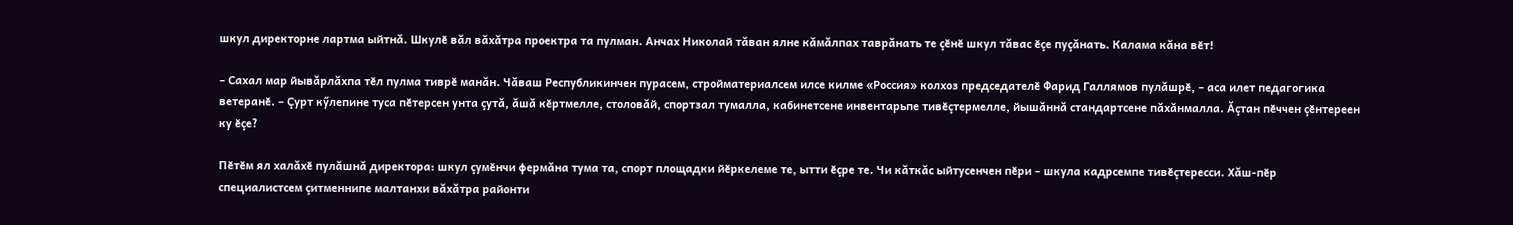шкул директорне лартма ыйтнă. Шкулӗ вăл вăхăтра проектра та пулман. Анчах Николай тăван ялне кăмăлпах таврăнать те çӗнӗ шкул тăвас ӗçе пуçăнать. Калама кăна вӗт!

– Сахал мар йывăрлăхпа тӗл пулма тиврӗ манăн. Чăваш Республикинчен пурасем, стройматериалсем илсе килме «Россия» колхоз председателӗ Фарид Галлямов пулăшрӗ, – аса илет педагогика ветеранӗ. – Çурт кӳлепине туса пӗтерсен унта çутă, ăшă кӗртмелле, столовăй, спортзал тумалла, кабинетсене инвентарьпе тивӗçтермелле, йышăннă стандартсене пăхăнмалла. Ăçтан пӗччен çӗнтереен ку ӗçе?

Пӗтӗм ял халăхӗ пулăшнă директора: шкул çумӗнчи фермăна тума та, спорт площадки йӗркелеме те, ытти ӗçре те. Чи кăткăс ыйтусенчен пӗри – шкула кадрсемпе тивӗçтересси. Хăш-пӗр специалистсем çитменнипе малтанхи вăхăтра районти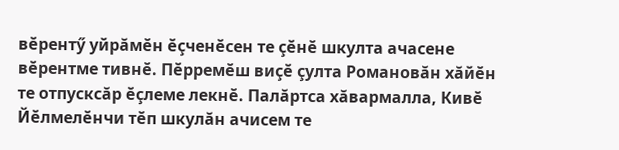вӗрентӳ уйрăмӗн ӗçченӗсен те çӗнӗ шкулта ачасене вӗрентме тивнӗ. Пӗрремӗш виçӗ çулта Романовăн хăйӗн те отпусксăр ӗçлеме лекнӗ. Палăртса хăвармалла, Кивӗ Йӗлмелӗнчи тӗп шкулăн ачисем те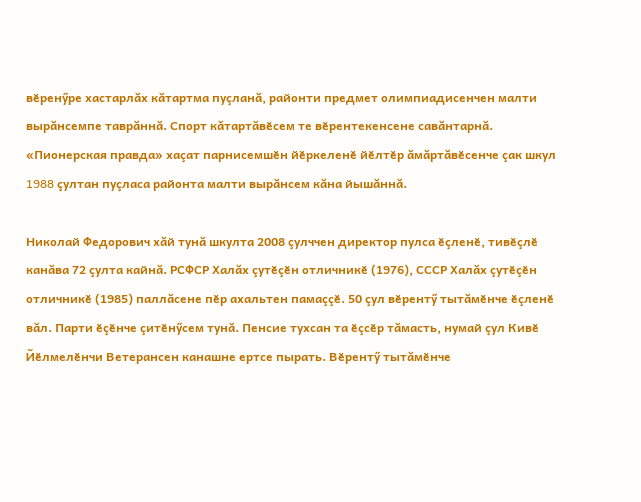вӗренӳре хастарлăх кăтартма пуçланă, районти предмет олимпиадисенчен малти вырăнсемпе таврăннă. Спорт кăтартăвӗсем те вӗрентекенсене савăнтарнă. «Пионерская правда» хаçат парнисемшӗн йӗркеленӗ йӗлтӗр ăмăртăвӗсенче çак шкул 1988 çултан пуçласа районта малти вырăнсем кăна йышăннă.

Николай Федорович хăй тунă шкулта 2008 çулччен директор пулса ӗçленӗ, тивӗçлӗ канăва 72 çулта кайнă. РСФСР Халăх çутӗçӗн отличникӗ (1976), СССР Халăх çутӗçӗн отличникӗ (1985) паллăсене пӗр ахальтен памаççӗ. 50 çул вӗрентӳ тытăмӗнче ӗçленӗ вăл. Парти ӗçӗнче çитӗнӳсем тунă. Пенсие тухсан та ӗçсӗр тăмасть, нумай çул Кивӗ Йӗлмелӗнчи Ветерансен канашне ертсе пырать. Вӗрентӳ тытăмӗнче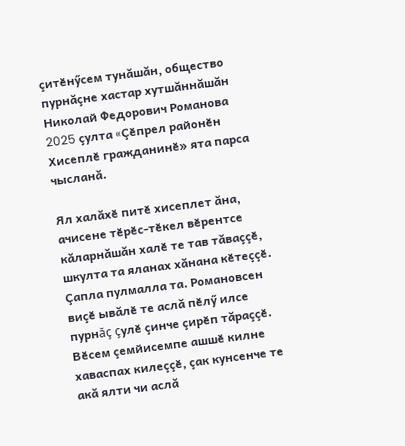çитӗнӳсем тунăшăн, общество пурнăçне хастар хутшăннăшăн Николай Федорович Романова 2025 çулта «Çӗпрел районӗн Хисеплӗ гражданинӗ» ята парса чысланă.

Ял халăхӗ питӗ хисеплет ăна, ачисене тӗрӗс-тӗкел вӗрентсе кăларнăшăн халӗ те тав тăваççӗ, шкулта та яланах хăнана кӗтеççӗ. Çапла пулмалла та. Романовсен виçӗ ывăлӗ те аслă пӗлӳ илсе пурнăç çулӗ çинче çирӗп тăраççӗ. Вӗсем çемйисемпе ашшӗ килне хаваспах килеççӗ, çак кунсенче те акă ялти чи аслă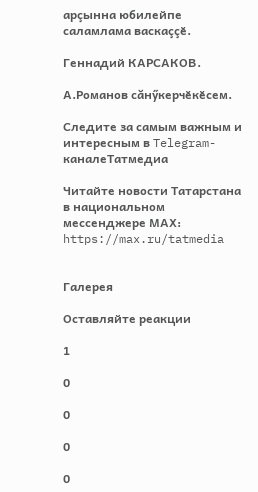арçынна юбилейпе саламлама васкаççӗ.

Геннадий КАРСАКОВ.

А.Романов сăнӳкерчӗкӗсем.

Следите за самым важным и интересным в Telegram-каналеТатмедиа

Читайте новости Татарстана в национальном мессенджере MАХ: https://max.ru/tatmedia


Галерея

Оставляйте реакции

1

0

0

0

0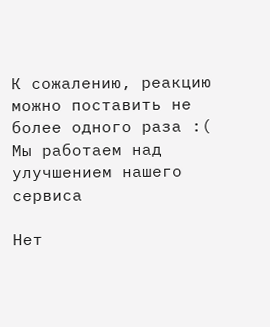К сожалению, реакцию можно поставить не более одного раза :(
Мы работаем над улучшением нашего сервиса

Нет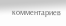комментариев